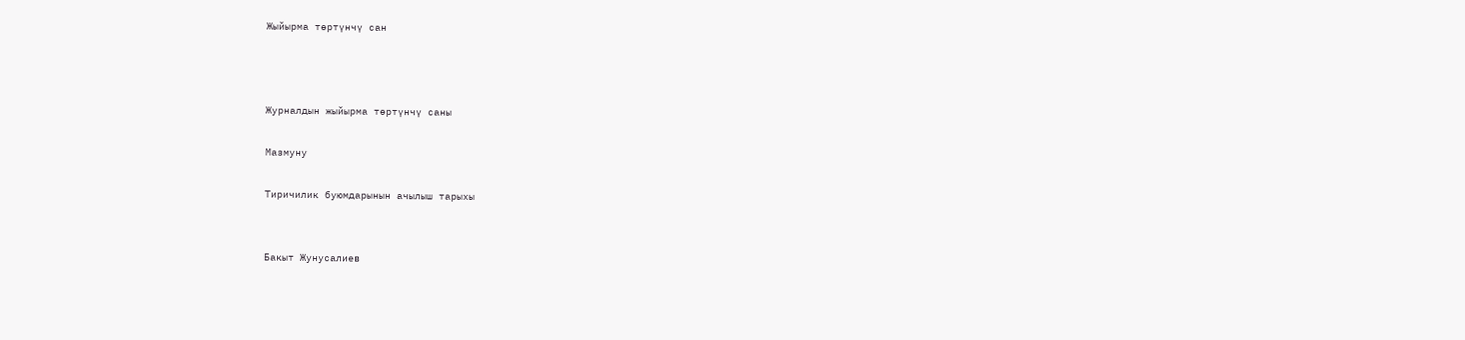Жыйырма төртүнчү сан



Журналдын жыйырма төртүнчү саны

Мазмуну

Тиричилик буюмдарынын ачылыш тарыхы


Бакыт Жунусалиев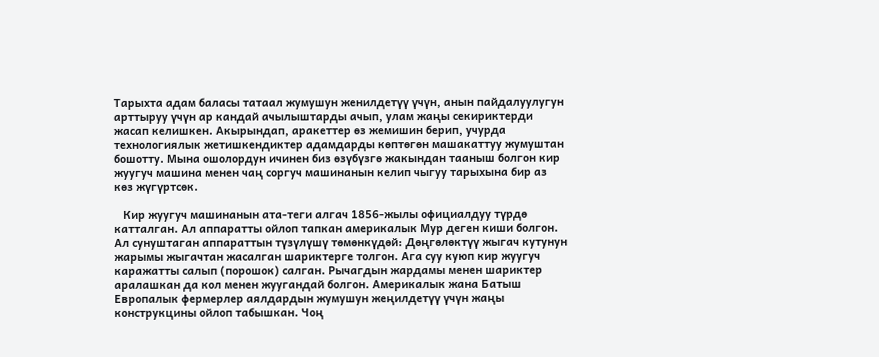Тарыхта адам баласы татаал жумушун женилдетүү үчүн, анын пайдалуулугун арттыруу үчүн ар кандай ачылыштарды ачып, улам жаңы секириктерди жасап келишкен. Акырындап, аракеттер өз жемишин берип, учурда технологиялык жетишкендиктер адамдарды көптөгөн машакаттуу жумуштан бошотту. Мына ошолордун ичинен биз өзүбүзгө жакындан тааныш болгон кир жуугуч машина менен чаң соргуч машинанын келип чыгуу тарыхына бир аз көз жүгүртсөк.

   Кир жуугуч машинанын ата-теги алгач 1856-жылы официалдуу түрдө катталган. Ал аппаратты ойлоп тапкан америкалык Мур деген киши болгон. Ал сунуштаган аппараттын түзүлүшү төмөнкүдөй: Дөңгөлөктүү жыгач кутунун жарымы жыгачтан жасалган шариктерге толгон. Ага суу куюп кир жуугуч каражатты салып (порошок) салган. Рычагдын жардамы менен шариктер аралашкан да кол менен жуугандай болгон. Америкалык жана Батыш Европалык фермерлер аялдардын жумушун жеңилдетүү үчүн жаңы конструкцины ойлоп табышкан. Чоң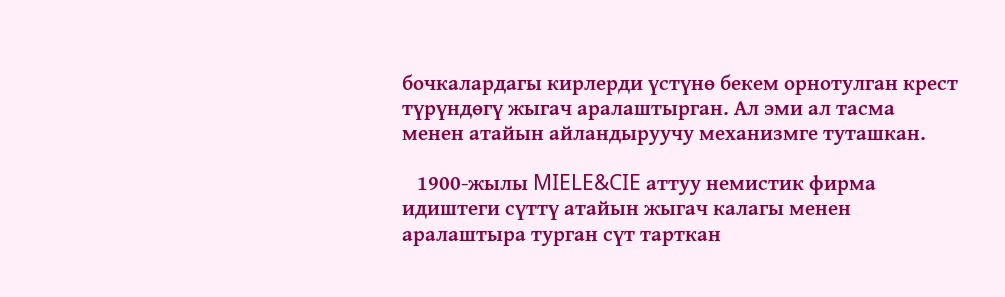бочкалардагы кирлерди үстүнө бекем орнотулган крест түрүндөгү жыгач аралаштырган. Ал эми ал тасма менен атайын айландыруучу механизмге туташкан.

   1900-жылы MIELE&CIE аттуу немистик фирма идиштеги сүттү атайын жыгач калагы менен аралаштыра турган сүт тарткан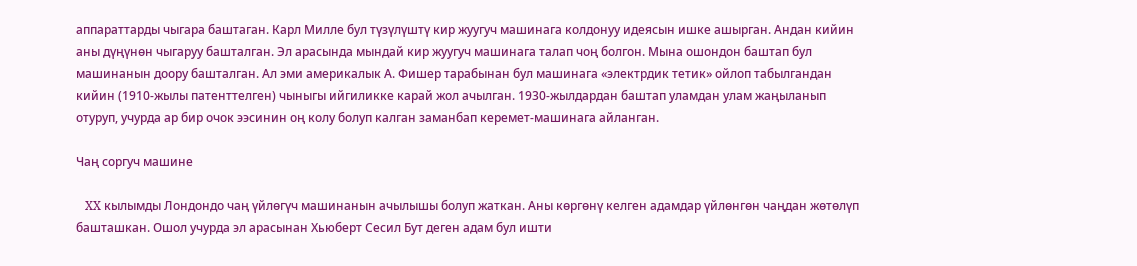аппараттарды чыгара баштаган. Карл Милле бул түзүлүштү кир жуугуч машинага колдонуу идеясын ишке ашырган. Андан кийин аны дүңүнөн чыгаруу башталган. Эл арасында мындай кир жуугуч машинага талап чоң болгон. Мына ошондон баштап бул машинанын доору башталган. Ал эми америкалык А. Фишер тарабынан бул машинага «электрдик тетик» ойлоп табылгандан кийин (1910-жылы патенттелген) чыныгы ийгиликке карай жол ачылган. 1930-жылдардан баштап уламдан улам жаңыланып отуруп, учурда ар бир очок ээсинин оң колу болуп калган заманбап керемет-машинага айланган.

Чаң соргуч машине

   XX кылымды Лондондо чаң үйлөгүч машинанын ачылышы болуп жаткан. Аны көргөнү келген адамдар үйлөнгөн чаңдан жөтөлүп башташкан. Ошол учурда эл арасынан Хьюберт Сесил Бут деген адам бул ишти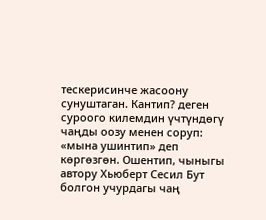тескерисинче жасоону сунуштаган. Кантип? деген суроого килемдин үчтүндөгү чаңды оозу менен соруп: «мына ушинтип» деп көргөзгөн. Ошентип, чыныгы автору Хьюберт Сесил Бут болгон учурдагы чаң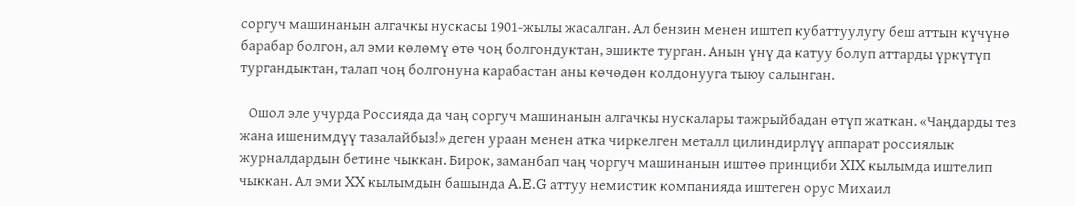соргуч машинанын алгачкы нускасы 1901-жылы жасалган. Ал бензин менен иштеп кубаттуулугу беш аттын күчүнө барабар болгон, ал эми көлөмү өтө чоң болгондуктан, эшикте турган. Анын үнү да катуу болуп аттарды үркүтүп тургандыктан, талап чоң болгонуна карабастан аны көчөдөн колдонууга тыюу салынган.

   Ошол эле учурда Россияда да чаң соргуч машинанын алгачкы нускалары тажрыйбадан өтүп жаткан. «Чаңдарды тез жана ишенимдүү тазалайбыз!» деген ураан менен атка чиркелген металл цилиндирлүү аппарат россиялык журналдардын бетине чыккан. Бирок, заманбап чаң чоргуч машинанын иштөө принциби XIX кылымда иштелип чыккан. Ал эми XX кылымдын башында A.E.G аттуу немистик компанияда иштеген орус Михаил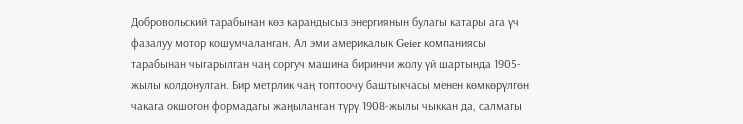Добровольский тарабынан көз карандысыз энергиянын булагы катары ага үч фазалуу мотор кошумчаланган. Ал эми америкалык Geier компаниясы тарабынан чыгарылган чаң соргуч машина биринчи жолу үй шартында 1905- жылы колдонулган. Бир метрлик чаң топтоочу баштыкчасы менен көмкөрүлгөн чакага окшогон формадагы жаңыланган түрү 1908-жылы чыккан да, салмагы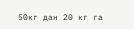50кг дан 20 кг га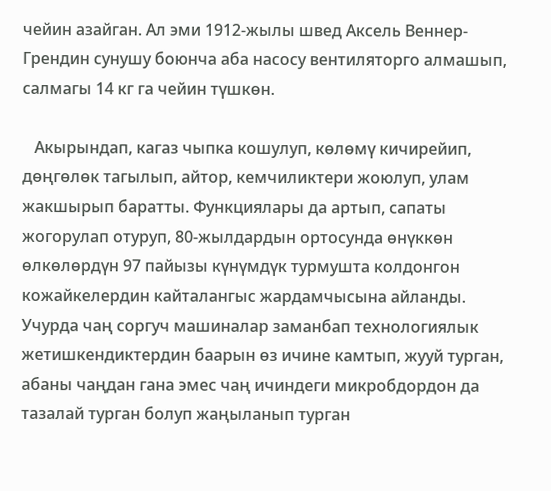чейин азайган. Ал эми 1912-жылы швед Аксель Веннер-Грендин сунушу боюнча аба насосу вентиляторго алмашып, салмагы 14 кг га чейин түшкөн.

   Акырындап, кагаз чыпка кошулуп, көлөмү кичирейип, дөңгөлөк тагылып, айтор, кемчиликтери жоюлуп, улам жакшырып баратты. Функциялары да артып, сапаты жогорулап отуруп, 80-жылдардын ортосунда өнүккөн өлкөлөрдүн 97 пайызы күнүмдүк турмушта колдонгон кожайкелердин кайталангыс жардамчысына айланды. Учурда чаң соргуч машиналар заманбап технологиялык жетишкендиктердин баарын өз ичине камтып, жууй турган, абаны чаңдан гана эмес чаң ичиндеги микробдордон да тазалай турган болуп жаңыланып турган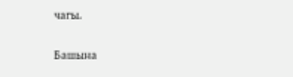чагы.

Башына